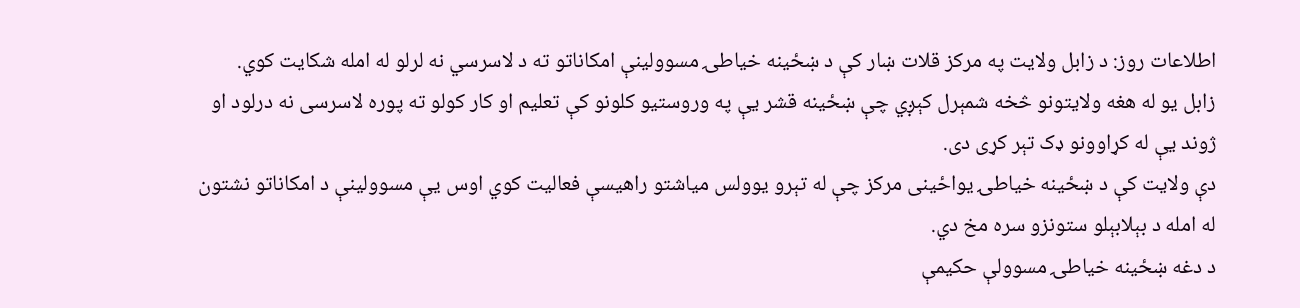اطلاعات روز: د زابل ولايت په مرکز قلات ښار کې د ښځینه خیاطۍ مسوولینې امکاناتو ته د لاسرسي نه لرلو له امله شکایت کوي.
زابل يو له هغه ولايتونو څخه شمېرل کېږي چې ښځينه قشر یې په وروستيو کلونو کې تعلیم او کار کولو ته پوره لاسرسی نه درلود او ژوند یې له کړاوونو ډک تېر کړی دی.
دې ولايت کې د ښځينه خياطۍ يواځينی مرکز چې له تېرو يوولس مياشتو راهيسې فعاليت کوي اوس یې مسوولینې د امکاناتو نشتون له امله د بېلابېلو ستونزو سره مخ دي.
د دغه ښځينه خياطۍ مسوولې حکيمې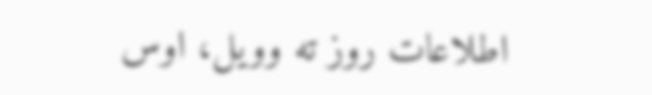اطلاعات روز ته وويل، اوس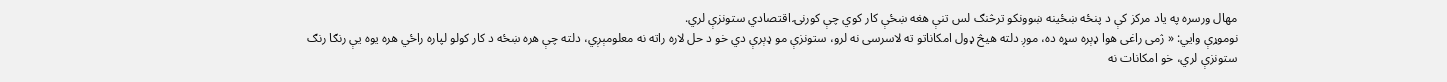مهال ورسره په ياد مرکز کې د پنځه ښځينه ښوونکو ترڅنګ لس تنې هغه ښځې کار کوي چې کورنۍ اقتصادي ستونزې لري.
نوموړې وایي: « ژمی راغی هوا ډېره سړه ده، موږ دلته هيڅ ډول امکاناتو ته لاسرسی نه لرو، ستونزې مو ډېرې دي خو د حل لاره راته نه معلومېږي، دلته چې هره ښځه د کار کولو لپاره راځي هره يوه یې رنګا رنګ ستونزې لري، خو امکانات نه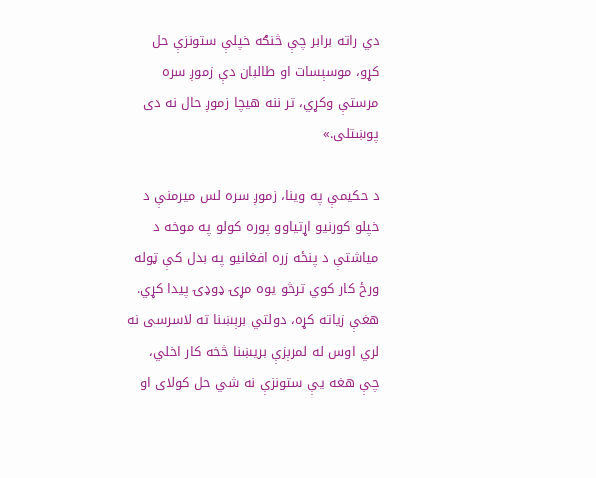دي راته برابر چې څنګه خپلې ستونزې حل کړو، موسېسات او طالبان دې زموږ سره مرستې وکړي، تر ننه هيچا زموږ حال نه دی پوښتلی.»

د حکیمې په وينا، زموږ سره لس میرمنې د خپلو کورنیو اړتیاوو پوره کولو په موخه د میاشتې د پنځه زره افغانیو په بدل کې ټوله ورځ کار کوي ترڅو یوه مړۍ ډوډۍ پیدا کړي.
هغې زیاته کړه، دولتي برېښنا ته لاسرسی نه لري اوس له لمرېزې بریښنا څخه کار اخلي، چې هغه يې ستونزې نه شي حل کولای او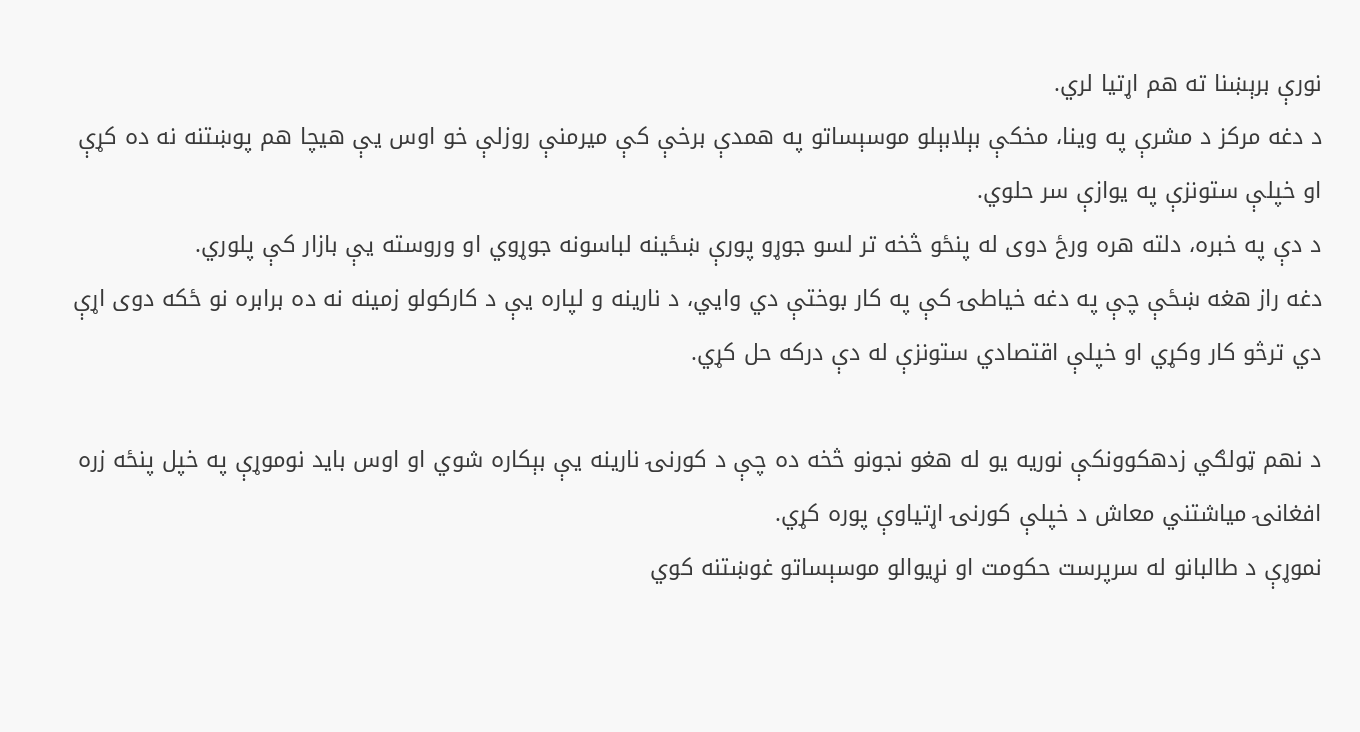نورې برېښنا ته هم اړتيا لري.
د دغه مرکز د مشرې په وینا، مخکې بېلابېلو موسېساتو په همدې برخې کې میرمنې روزلې خو اوس يې هيچا هم پوښتنه نه ده کړې او خپلې ستونزې په یوازې سر حلوي.
د دې په خبره، دلته هره ورځ دوی له پنځو څخه تر لسو جوړو پورې ښځينه لباسونه جوړوي او وروسته يې بازار کې پلوري.
دغه راز هغه ښځې چې په دغه خياطۍ کې په کار بوختې دي وایي، د نارينه و لپاره يې د کارکولو زمينه نه ده برابره نو ځکه دوی اړې دي ترڅو کار وکړي او خپلې اقتصادي ستونزې له دې درکه حل کړي.

د نهم ټولګي زدهکوونکې نوريه يو له هغو نجونو څخه ده چې د کورنۍ نارينه يې بېکاره شوي او اوس بايد نوموړې په خپل پنځه زره افغانۍ مياشتني معاش د خپلې کورنۍ اړتياوې پوره کړي.
نموړې د طالبانو له سرپرست حکومت او نړيوالو موسېساتو غوښتنه کوي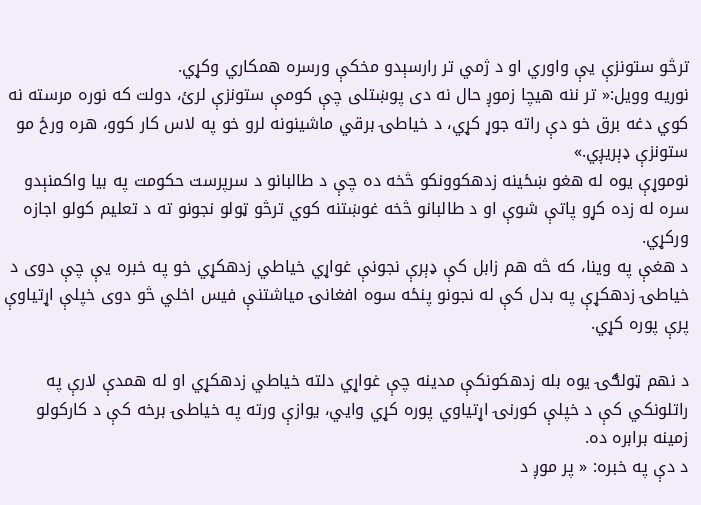ترڅو ستونزې یې واوري او د ژمي تر رارسېدو مخکې ورسره همکاري وکړي.
نوریه وویل:« تر ننه هيچا زموږ حال نه دی پوښتلی چې کومې ستونزې لرئ، دولت که نوره مرسته نه کوي دغه برق خو دې راته جوړ کړي، د خياطۍ برقي ماشينونه لرو خو په لاس کار کوو، هره ورځ مو ستونزې ډېريږي.»
نوموړې يوه له هغو ښځينه زدهکوونکو څخه ده چې د طالبانو د سرپرست حکومت په بيا واکمنېدو سره له زده کړو پاتې شوې او د طالبانو څخه غوښتنه کوي ترڅو ټولو نجونو ته د تعليم کولو اجازه ورکړي.
د هغې په وینا، که څه هم زابل کې ډېرې نجونې غواړي خياطي زدهکړي خو په خبره يې چې دوی د خياطۍ زدهکړې په بدل کې له نجونو پنځه سوه افغانۍ میاشتنې فيس اخلي څو دوی خپلې اړتياوې پرې پوره کړي.

د نهم ټولګۍ يوه بله زدهکونکې مدينه چې غواړي دلته خياطي زدهکړي او له همدې لارې په راتلونکي کې د خپلې کورنۍ اړتياوي پوره کړي وايي، يوازې ورته په خياطۍ برخه کې د کارکولو زمينه برابره ده.
د دې په خبره: « پر موږ د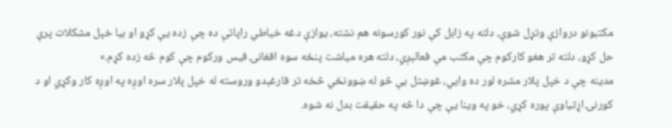مکتبونو دروازې وتړل شوې، دلته په زابل کې نور کورسونه هم نشته، يوازې دغه خياطي راپاتې ده چې زده يې کړو او بيا خپل مشکلات پرې حل کړو، دلته تر هغو کارکوم چې مکتب مې فعالېږي، دلته هره مياشت پنځه سوه افغانۍ فيس ورکوم چې کوم څه زده کړم.»
مدينه چې د خپل پلار مشره لور ده وايي، غوښتل يې څو له ښوونځي څخه تر فارغېدو وروسته له خپل پلار سره اوږه په اوږه کار وکړي او د کورنۍ اړتياوې پوره کړي، خو په وينا يې چې دا څه په حقيقت بدل نه شوه.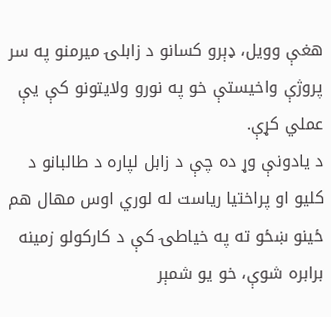هغې وويل، ډېرو کسانو د زابلۍ ميرمنو په سر پروژې واخيستې خو په نورو ولايتونو کې يې عملي کړې.
د يادونې وړ ده چې د زابل لپاره د طالبانو د کليو او پراختيا رياست له لوري اوس مهال هم ځينو ښځو ته په خياطۍ کې د کارکولو زمينه برابره شوې، خو يو شمېر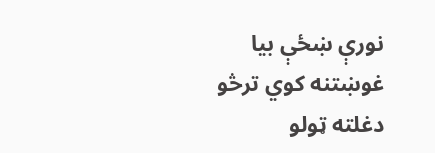نورې ښځې بيا غوښتنه کوي ترڅو دغلته ټولو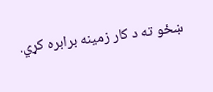ښځو ته د کار زمینه برابره کړي.